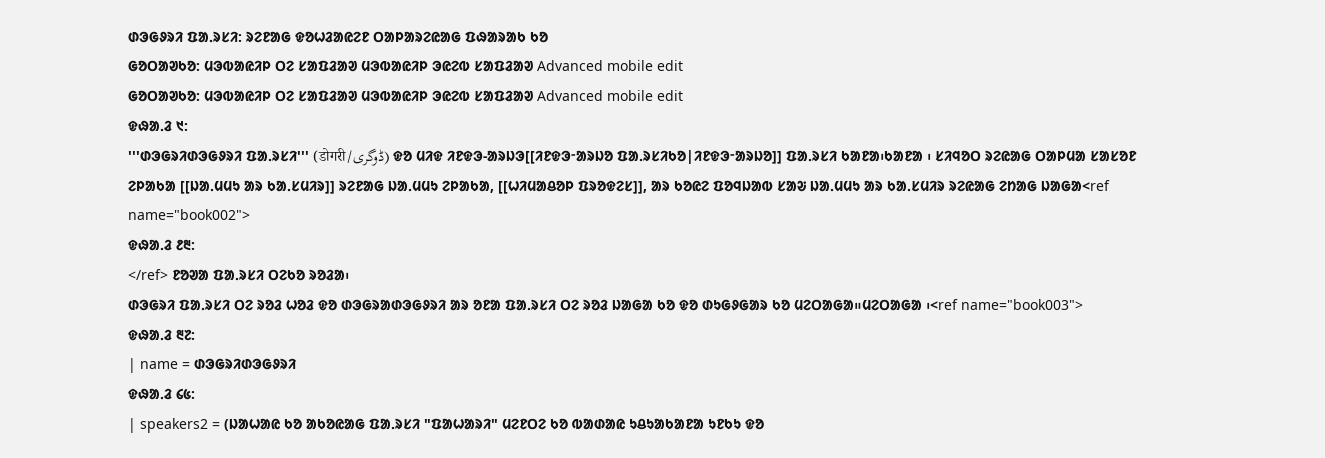ᱰᱳᱜᱽᱨᱤ ᱯᱟᱹᱨᱥᱤ: ᱨᱮᱱᱟᱜ ᱫᱚᱦᱲᱟᱭᱮᱱ ᱛᱟᱞᱟᱨᱮᱭᱟᱜ ᱯᱷᱟᱨᱟᱠ ᱠᱚ
ᱜᱚᱛᱟᱣᱠᱚ: ᱢᱳᱵᱟᱭᱤᱞ ᱛᱮ ᱥᱟᱯᱲᱟᱣ ᱢᱳᱵᱟᱭᱤᱞ ᱳᱭᱮᱵ ᱥᱟᱯᱲᱟᱣ Advanced mobile edit
ᱜᱚᱛᱟᱣᱠᱚ: ᱢᱳᱵᱟᱭᱤᱞ ᱛᱮ ᱥᱟᱯᱲᱟᱣ ᱢᱳᱵᱟᱭᱤᱞ ᱳᱭᱮᱵ ᱥᱟᱯᱲᱟᱣ Advanced mobile edit
ᱫᱷᱟᱹᱲ ᱑:
'''ᱰᱳᱜᱨᱤᱰᱳᱜᱽᱨᱤ ᱯᱟᱹᱨᱥᱤ''' (डोगरी/ڈوگری) ᱫᱚ ᱢᱤᱫ ᱤᱱᱫᱳ-ᱟᱨᱡᱳ[[ᱤᱱᱫᱳᱼᱟᱨᱡᱚ ᱯᱟᱹᱨᱥᱤᱠᱚ|ᱤᱱᱫᱳᱼᱟᱨᱡᱚ]] ᱯᱟᱹᱨᱥᱤ ᱠᱟᱱᱟ᱾ᱠᱟᱱᱟ ᱾ ᱥᱤᱧᱚᱛ ᱨᱮᱭᱟᱜ ᱛᱟᱞᱢᱟ ᱥᱟᱥᱚᱱ ᱮᱞᱟᱠᱟ [[ᱡᱟᱹᱢᱢᱩ ᱟᱨ ᱠᱟᱹᱥᱢᱤᱨ]] ᱨᱮᱱᱟᱜ ᱡᱟᱹᱢᱢᱩ ᱮᱞᱟᱠᱟ, [[ᱦᱤᱢᱟᱪᱚᱞ ᱯᱨᱚᱫᱮᱥ]], ᱟᱨ ᱠᱚᱭᱮ ᱯᱚᱧᱡᱟᱵ ᱥᱟᱶ ᱡᱟᱹᱢᱢᱩ ᱟᱨ ᱠᱟᱹᱥᱢᱤᱨ ᱨᱮᱭᱟᱜ ᱮᱴᱟᱜ ᱡᱟᱜᱟ<ref name="book002">
ᱫᱷᱟᱹᱲ ᱒᱓:
</ref> ᱱᱚᱣᱟ ᱯᱟᱹᱨᱥᱤ ᱛᱮᱠᱚ ᱨᱚᱲᱟ᱾
ᱰᱳᱜᱨᱤ ᱯᱟᱹᱨᱥᱤ ᱛᱮ ᱨᱚᱲ ᱦᱚᱲ ᱫᱚ ᱰᱳᱜᱨᱟᱰᱳᱜᱽᱨᱤ ᱟᱨ ᱚᱱᱟ ᱯᱟᱹᱨᱥᱤ ᱛᱮ ᱨᱚᱲ ᱡᱟᱜᱟ ᱠᱚ ᱫᱚ ᱰᱩᱜᱽᱜᱟᱨ ᱠᱚ ᱢᱮᱛᱟᱜᱟ᱿ᱢᱮᱛᱟᱜᱟ ᱾<ref name="book003">
ᱫᱷᱟᱹᱲ ᱓᱗:
| name = ᱰᱳᱜᱨᱤᱰᱳᱜᱽᱨᱤ
ᱫᱷᱟᱹᱲ ᱔᱕:
| speakers2 = (ᱡᱟᱦᱟᱭ ᱠᱚ ᱟᱠᱚᱭᱟᱜ ᱯᱟᱹᱨᱥᱤ "ᱯᱟᱦᱟᱨᱤ" ᱢᱮᱱᱛᱮ ᱠᱚ ᱵᱟᱰᱟᱭ ᱩᱪᱩᱟᱠᱟᱱᱟ ᱩᱱᱠᱩ ᱫᱚ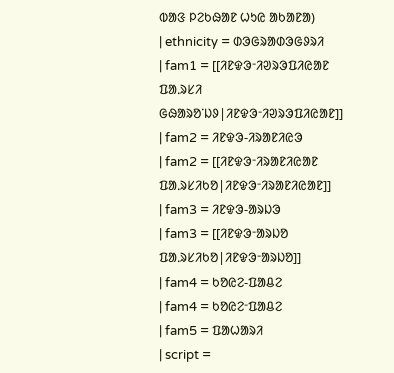ᱵᱟᱝ ᱞᱮᱠᱷᱟᱱ ᱦᱩᱭ ᱟᱠᱟᱱᱟ)
| ethnicity = ᱰᱳᱜᱨᱟᱰᱳᱜᱽᱨᱤ
| fam1 = [[ᱤᱱᱫᱳᱼᱤᱣᱨᱳᱯᱤᱭᱟᱱ ᱯᱟᱹᱨᱥᱤ ᱜᱷᱟᱨᱚᱸᱡᱽ|ᱤᱱᱫᱳᱼᱤᱣᱨᱳᱯᱤᱭᱟᱱ]]
| fam2 = ᱤᱱᱫᱳ-ᱤᱨᱟᱱᱤᱭᱳ
| fam2 = [[ᱤᱱᱫᱳᱼᱤᱨᱟᱱᱤᱭᱟᱱ ᱯᱟᱹᱨᱥᱤᱠᱚ|ᱤᱱᱫᱳᱼᱤᱨᱟᱱᱤᱭᱟᱱ]]
| fam3 = ᱤᱱᱫᱳ-ᱟᱨᱡᱳ
| fam3 = [[ᱤᱱᱫᱳᱼᱟᱨᱡᱚ ᱯᱟᱹᱨᱥᱤᱠᱚ|ᱤᱱᱫᱳᱼᱟᱨᱡᱚ]]
| fam4 = ᱠᱚᱭᱮ-ᱯᱟᱪᱮ
| fam4 = ᱠᱚᱭᱮᱼᱯᱟᱪᱮ
| fam5 = ᱯᱟᱦᱟᱨᱤ
| script =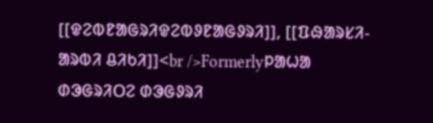[[ᱫᱮᱵᱱᱟᱜᱨᱤᱫᱮᱵᱽᱱᱟᱜᱽᱨᱤ]], [[ᱯᱷᱟᱨᱥᱤ-ᱟᱨᱵᱤ ᱪᱤᱠᱤ]]<br />Formerlyᱞᱟᱦᱟ ᱰᱳᱜᱨᱤᱛᱮ ᱰᱳᱜᱽᱨᱤ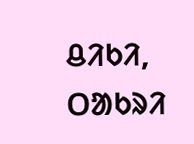ᱪᱤᱠᱤ, ᱛᱟᱠᱨᱤ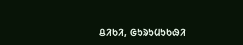ᱪᱤᱠᱤ, ᱜᱩᱨᱩᱢᱩᱠᱷᱤ